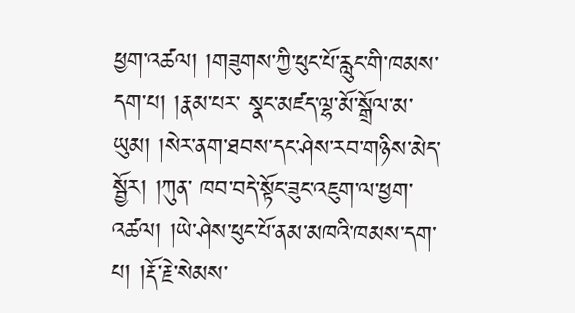ཕྱག་འཚལ། །གཟུགས་ཀྱི་ཕུང་པོ་རླུང་གི་ཁམས་དག་པ། །རྣམ་པར་ སྣང་མཛད་ལྷ་མོ་སྒྲོལ་མ་ཡུམ། །སེར་ནག་ཐབས་དང་ཤེས་རབ་གཉིས་མེད་སྦྱོར། །ཀུན་ ཁབ་བདེ་སྟོང་ཟུང་འཇུག་ལ་ཕྱག་འཚལ། །ཡེ་ཤེས་ཕུང་པོ་ནམ་མཁའི་ཁམས་དག་ པ། །རྡོ་རྗེ་སེམས་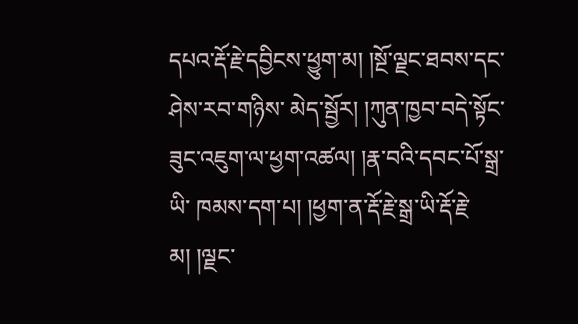དཔའ་རྡོ་རྗེ་དབྱིངས་ཕྱུག་མ། །སྔོ་ལྗང་ཐབས་དང་ཤེས་རབ་གཉིས་ མེད་སྦྱོར། །ཀུན་ཁྱབ་བདེ་སྟོང་ཟུང་འཇུག་ལ་ཕྱག་འཚལ། །རྣ་བའི་དབང་པོ་སྒྲ་ཡི་ ཁམས་དག་པ། །ཕྱག་ན་རྡོ་རྗེ་སྒྲ་ཡི་རྡོ་རྗེ་མ། །ལྗང་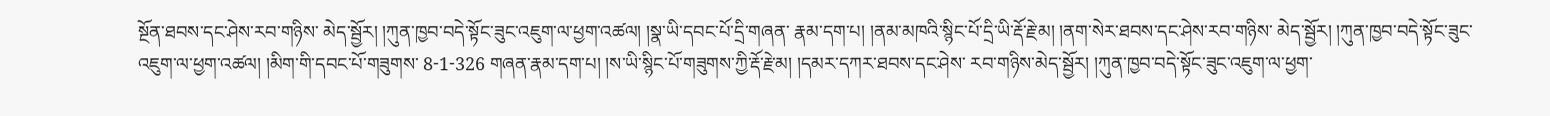སྔོན་ཐབས་དང་ཤེས་རབ་གཉིས་ མེད་སྦྱོར། །ཀུན་ཁྱབ་བདེ་སྟོང་ཟུང་འཇུག་ལ་ཕྱག་འཚལ། །སྣ་ཡི་དབང་པོ་དྲི་གཞན་ རྣམ་དག་པ། །ནམ་མཁའི་སྙིང་པོ་དྲི་ཡི་རྡོ་རྗེ་མ། །ནག་སེར་ཐབས་དང་ཤེས་རབ་གཉིས་ མེད་སྦྱོར། །ཀུན་ཁྱབ་བདེ་སྟོང་ཟུང་འཇུག་ལ་ཕྱག་འཚལ། །མིག་གི་དབང་པོ་གཟུགས་ 8-1-326 གཞན་རྣམ་དག་པ། །ས་ཡི་སྙིང་པོ་གཟུགས་ཀྱི་རྡོ་རྗེ་མ། །དམར་དཀར་ཐབས་དང་ཤེས་ རབ་གཉིས་མེད་སྦྱོར། །ཀུན་ཁྱབ་བདེ་སྟོང་ཟུང་འཇུག་ལ་ཕྱག་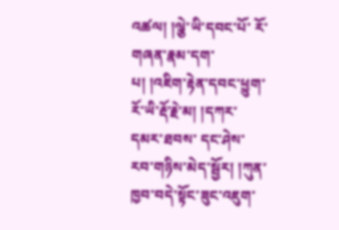འཚལ། །ལྕེ་ཡི་དབང་པོ་ རོ་གཞན་རྣམ་དག་པ། །འཇིག་རྟེན་དབང་ཕྱུག་རོ་ཡི་རྡོ་རྗེ་མ། །དཀར་དམར་ཐབས་ དང་ཤེས་རབ་གཉིས་མེད་སྦྱོར། །ཀུན་ཁྱབ་བདེ་སྟོང་ཟུང་འཇུག་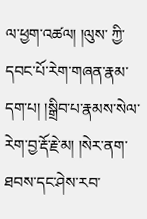ལ་ཕྱག་འཚལ། །ལུས་ ཀྱི་དབང་པོ་རེག་གཞན་རྣམ་དག་པ། །སྒྲིབ་པ་རྣམས་སེལ་རེག་བྱ་རྡོ་རྗེ་མ། །སེར་ནག་ ཐབས་དང་ཤེས་རབ་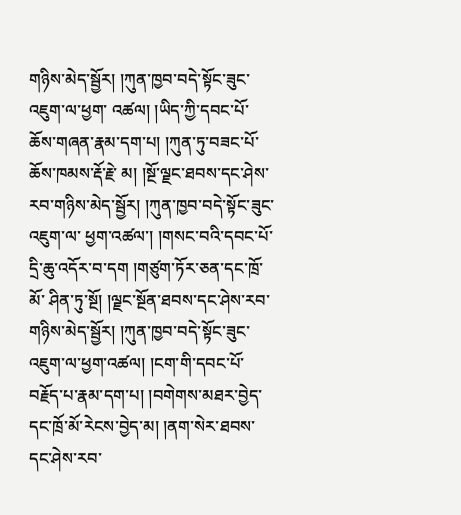གཉིས་མེད་སྦྱོར། །ཀུན་ཁྱབ་བདེ་སྟོང་ཟུང་འཇུག་ལ་ཕྱག་ འཚལ། །ཡིད་ཀྱི་དབང་པོ་ཆོས་གཞན་རྣམ་དག་པ། །ཀུན་ཏུ་བཟང་པོ་ཆོས་ཁམས་རྡོ་རྗེ་ མ། །སྔོ་ལྗང་ཐབས་དང་ཤེས་རབ་གཉིས་མེད་སྦྱོར། །ཀུན་ཁྱབ་བདེ་སྟོང་ཟུང་འཇུག་ལ་ ཕྱག་འཚལ་། །གསང་བའི་དབང་པོ་དྲི་ཆུ་འདོར་བ་དག །གཙུག་ཏོར་ཅན་དང་ཁྲོ་མོ་ ཤིན་ཏུ་སྔོ། །ལྗང་སྔོན་ཐབས་དང་ཤེས་རབ་གཉིས་མེད་སྦྱོར། །ཀུན་ཁྱབ་བདེ་སྟོང་ཟུང་ འཇུག་ལ་ཕྱག་འཚལ། །ངག་གི་དབང་པོ་བརྗོད་པ་རྣམ་དག་པ། །བགེགས་མཐར་བྱེད་ དང་ཁྲོ་མོ་རེངས་བྱེད་མ། །ནག་སེར་ཐབས་དང་ཤེས་རབ་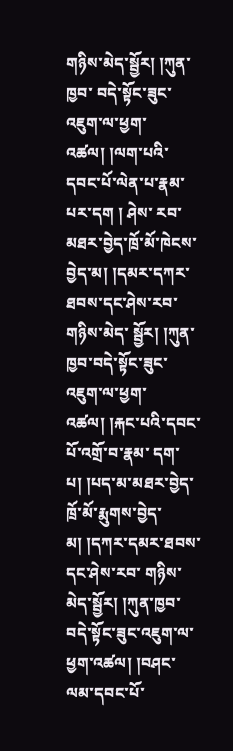གཉིས་མེད་སྦྱོར། །ཀུན་ཁྱབ་ བདེ་སྟོང་ཟུང་འཇུག་ལ་ཕྱག་འཚལ། །ལག་པའི་དབང་པོ་ལེན་པ་རྣམ་པར་དག ། ཤེས་ རབ་མཐར་བྱེད་ཁྲོ་མོ་ཁེངས་བྱེད་མ། །དམར་དཀར་ཐབས་དང་ཤེས་རབ་གཉིས་མེད་ སྦྱོར། །ཀུན་ཁྱབ་བདེ་སྟོང་ཟུང་འཇུག་ལ་ཕྱག་འཚལ། །རྐང་པའི་དབང་པོ་འགྲོ་བ་རྣམ་ དག་པ། །པད་མ་མཐར་བྱེད་ཁྲོ་མོ་རྨུགས་བྱེད་མ། །དཀར་དམར་ཐབས་དང་ཤེས་རབ་ གཉིས་མེད་སྦྱོར། །ཀུན་ཁྱབ་བདེ་སྟོང་ཟུང་འཇུག་ལ་ཕྱག་འཚལ། །བཤང་ལམ་དབང་པོ་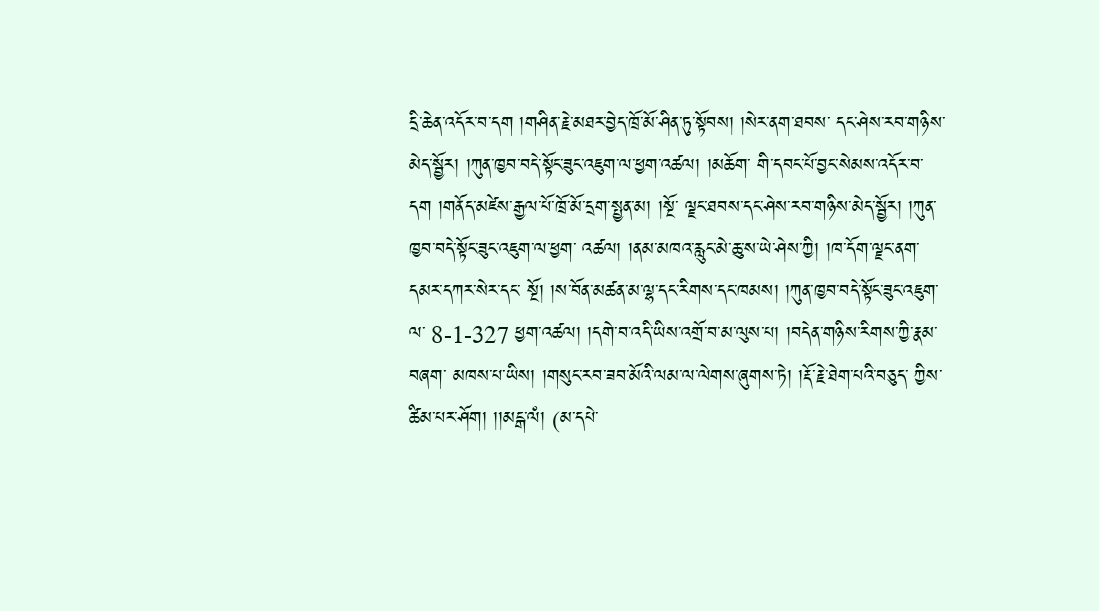དྲི་ཆེན་འདོར་བ་དག །གཤིན་རྗེ་མཐར་བྱེད་ཁྲོ་མོ་ཤིན་ཏུ་སྟོབས། །སེར་ནག་ཐབས་ དང་ཤེས་རབ་གཉིས་མེད་སྦྱོར། །ཀུན་ཁྱབ་བདེ་སྟོང་ཟུང་འཇུག་ལ་ཕྱག་འཚལ། །མཆོག་ གི་དབང་པོ་བྱང་སེམས་འདོར་བ་དག །གནོད་མཛེས་རྒྱལ་པོ་ཁྲོ་མོ་དྲག་སྤྱན་མ། །སྔོ་ ལྗང་ཐབས་དང་ཤེས་རབ་གཉིས་མེད་སྦྱོར། །ཀུན་ཁྱབ་བདེ་སྟོང་ཟུང་འཇུག་ལ་ཕྱག་ འཚལ། །ནམ་མཁའ་རླུང་མེ་ཆུ་ས་ཡེ་ཤེས་ཀྱི། །ཁ་དོག་ལྗང་ནག་དམར་དཀར་སེར་དང་ སྔོ། །ས་བོན་མཚན་མ་ལྷ་དང་རིགས་དང་ཁམས། །ཀུན་ཁྱབ་བདེ་སྟོང་ཟུང་འཇུག་ལ་ 8-1-327 ཕྱག་འཚལ། །དགེ་བ་འདི་ཡིས་འགྲོ་བ་མ་ལུས་པ། །བདེན་གཉིས་རིགས་ཀྱི་རྣམ་བཞག་ མཁས་པ་ཡིས། །གསུང་རབ་ཟབ་མོའི་ལམ་ལ་ལེགས་ཞུགས་ཏེ། །རྡོ་རྗེ་ཐེག་པའི་བཅུད་ ཀྱིས་ཚིམ་པར་ཤོག། །།མངྒ་ལཾ། (མ་དཔེ་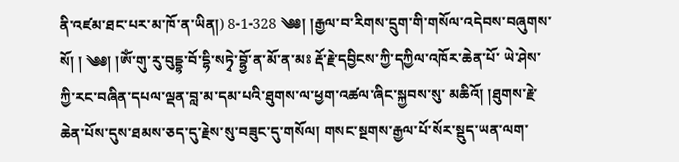ནི་འཛམ་ཐང་པར་མ་ཁོ་ན་ཡིན།) 8-1-328 ༄༅། །རྒྱལ་བ་རིགས་དྲུག་གི་གསོལ་འདེབས་བཞུགས་སོ། ། ༄༅། །ཨོཾ་གུ་རུ་བུདྡྷ་བོ་དྷི་སཏྭེ་བྷྱོ་ན་མོ་ན་མཿ རྡོ་རྗེ་དབྱིངས་ཀྱི་དཀྱིལ་འཁོར་ཆེན་པོ་ ཡེ་ཤེས་ཀྱི་རང་བཞིན་དཔལ་ལྡན་བླ་མ་དམ་པའི་ཐུགས་ལ་ཕྱག་འཚལ་ཞིང་སྐྱབས་སུ་ མཆིའོ། །ཐུགས་རྗེ་ཆེན་པོས་དུས་ཐམས་ཅད་དུ་རྗེས་སུ་བཟུང་དུ་གསོལ། གསང་སྔགས་རྒྱལ་པོ་སོར་སྡུད་ཡན་ལག་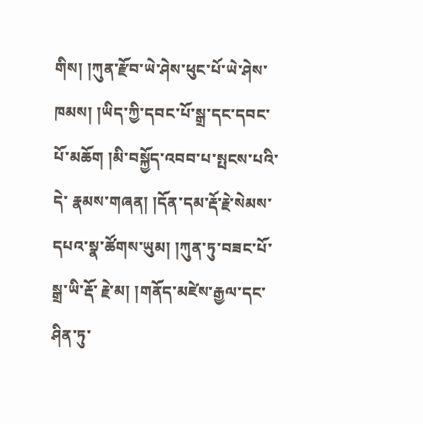གིས། །ཀུན་རྫོབ་ཡེ་ཤེས་ཕུང་པོ་ཡེ་ཤེས་ ཁམས། །ཡིད་ཀྱི་དབང་པོ་སྒྲ་དང་དབང་པོ་མཆོག །མི་བསྐྱོད་འབབ་པ་སྤངས་པའི་དེ་ རྣམས་གཞན། །དོན་དམ་རྡོ་རྗེ་སེམས་དཔའ་སྣ་ཚོགས་ཡུམ། །ཀུན་ཏུ་བཟང་པོ་སྒྲ་ཡི་རྡོ་ རྗེ་མ། །གནོད་མཛེས་རྒྱལ་དང་ཤིན་ཏུ་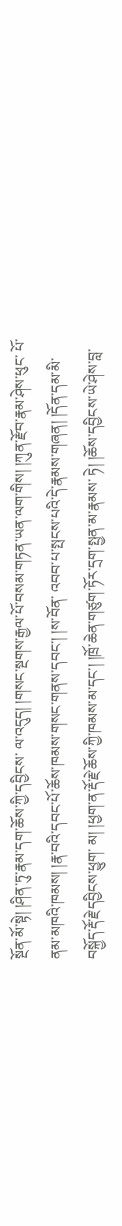སྔོན་མོ་སྟེ། །ཤིན་ཏུ་རྣམ་དག་ཆོས་ཀྱི་དབྱིངས་ ལ་འདུད། །གསང་སྔགས་རྒྱལ་པོ་བསམ་གཏན་ཡན་ལག་གིས། །ཀུན་རྫོབ་རྣམ་ཤེས་ཕུང་ པོ་ནམ་མཁའི་ཁམས། །རྣ་བའི་དབང་པོ་ཆོས་ཁམས་གསང་གནས་དབང་། །ས་བོན་ འབབ་པ་སྤངས་པའི་དེ་རྣམས་གཞན། །དོན་དམ་མི་བསྐྱོད་རྡོ་རྗེ་དབྱིངས་ཕྱུག་ མ། །ཕྱག་ན་རྡོ་རྗེ་ཆོས་ཀྱི་ཁམས་མ་དང་། །ཁྲོ་ཆེན་གཙུག་ཏོར་དྲག་སྤྱན་མ་རྣམས་ ཏེ། །ཆོས་དབྱིངས་ཡེ་ཤེས་བླ་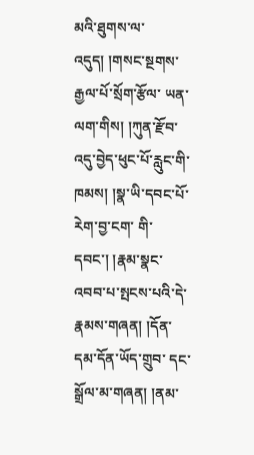མའི་ཐུགས་ལ་འདུད། །གསང་སྔགས་རྒྱལ་པོ་སྲོག་རྩོལ་ ཡན་ལག་གིས། །ཀུན་རྫོབ་འདུ་བྱེད་ཕུང་པོ་རླུང་གི་ཁམས། །སྣ་ཡི་དབང་པོ་རེག་བྱ་ངག་ གི་དབང་། །རྣམ་སྣང་འབབ་པ་སྤངས་པའི་དེ་རྣམས་གཞན། །དོན་དམ་དོན་ཡོད་གྲུབ་ དང་སྒྲོལ་མ་གཞན། །ནམ་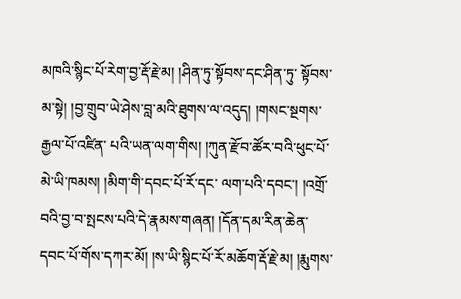མཁའི་སྙིང་པོ་རེག་བྱ་རྡོ་རྗེ་མ། །ཤིན་ཏུ་སྟོབས་དང་ཤིན་ཏུ་ སྟོབས་མ་སྟེ། །བྱ་གྲུབ་ཡེ་ཤེས་བླ་མའི་ཐུགས་ལ་འདུད། །གསང་སྔགས་རྒྱལ་པོ་འཛིན་ པའི་ཡན་ལག་གིས། །ཀུན་རྫོབ་ཚོར་བའི་ཕུང་པོ་མེ་ཡི་ཁམས། །མིག་གི་དབང་པོ་རོ་དང་ ལག་པའི་དབང་། །འགྲོ་བའི་བྱ་བ་སྤངས་པའི་དེ་རྣམས་གཞན། །དོན་དམ་རིན་ཆེན་ དབང་པོ་གོས་དཀར་མོ། །ས་ཡི་སྙིང་པོ་རོ་མཆོག་རྡོ་རྗེ་མ། །རྨུགས་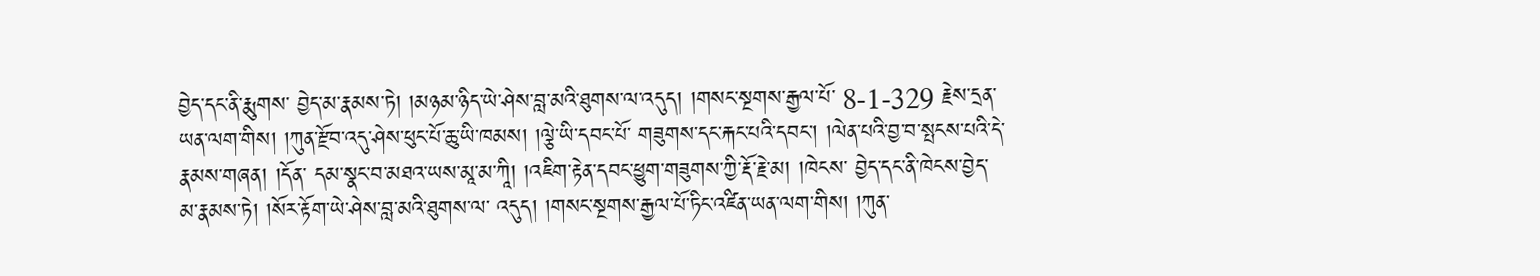བྱེད་དང་ནི་རྨུགས་ བྱེད་མ་རྣམས་ཏེ། །མཉམ་ཉིད་ཡེ་ཤེས་བླ་མའི་ཐུགས་ལ་འདུད། །གསང་སྔགས་རྒྱལ་པོ་ 8-1-329 རྗེས་དྲན་ཡན་ལག་གིས། །ཀུན་རྫོབ་འདུ་ཤེས་ཕུང་པོ་ཆུ་ཡི་ཁམས། །ལྕེ་ཡི་དབང་པོ་ གཟུགས་དང་རྐང་པའི་དབང་། །ལེན་པའི་བྱ་བ་སྤངས་པའི་དེ་རྣམས་གཞན། །དོན་ དམ་སྣང་བ་མཐའ་ཡས་མཱ་མ་ཀཱི། །འཇིག་རྟེན་དབང་ཕྱུག་གཟུགས་ཀྱི་རྡོ་རྗེ་མ། །ཁེངས་ བྱེད་དང་ནི་ཁེངས་བྱེད་མ་རྣམས་ཏེ། །སོར་རྟོག་ཡེ་ཤེས་བླ་མའི་ཐུགས་ལ་ འདུད། །གསང་སྔགས་རྒྱལ་པོ་ཏིང་འཛིན་ཡན་ལག་གིས། །ཀུན་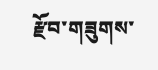རྫོབ་གཟུགས་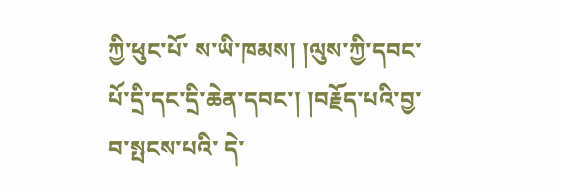ཀྱི་ཕུང་པོ་ ས་ཡི་ཁམས། །ལུས་ཀྱི་དབང་པོ་དྲི་དང་དྲི་ཆེན་དབང་། །བརྗོད་པའི་བྱ་བ་སྤངས་པའི་ དེ་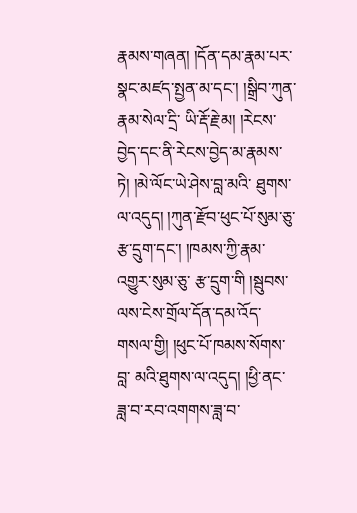རྣམས་གཞན། །དོན་དམ་རྣམ་པར་སྣང་མཛད་སྤྱན་མ་དང་། །སྒྲིབ་ཀུན་རྣམ་སེལ་དྲི་ ཡི་རྡོ་རྗེ་མ། །རེངས་བྱེད་དང་ནི་རེངས་བྱེད་མ་རྣམས་ཏེ། །མེ་ལོང་ཡེ་ཤེས་བླ་མའི་ ཐུགས་ལ་འདུད། །ཀུན་རྫོབ་ཕུང་པོ་སུམ་ཅུ་རྩ་དྲུག་དང་། །ཁམས་ཀྱི་རྣམ་འགྱུར་སུམ་ཅུ་ རྩ་དྲུག་གི །སྦུབས་ལས་ངེས་གྲོལ་དོན་དམ་འོད་གསལ་གྱི། །ཕུང་པོ་ཁམས་སོགས་བླ་ མའི་ཐུགས་ལ་འདུད། །ཕྱི་ནང་ཟླ་བ་རབ་འགགས་ཟླ་བ་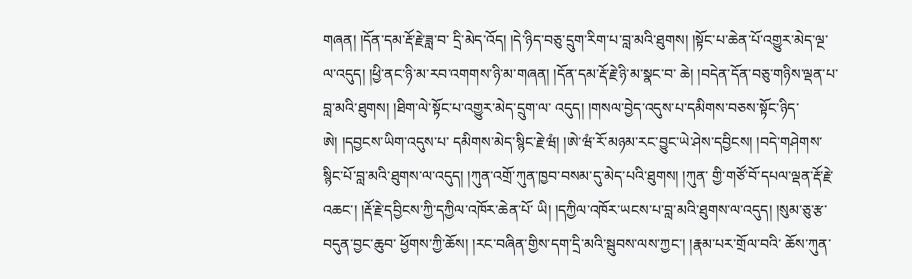གཞན། །དོན་དམ་རྡོ་རྗེ་ཟླ་བ་ དྲི་མེད་འོད། །དེ་ཉིད་བཅུ་དྲུག་རིག་པ་བླ་མའི་ཐུགས། །སྟོང་པ་ཆེན་པོ་འགྱུར་མེད་ལྔ་ ལ་འདུད། །ཕྱི་ནང་ཉི་མ་རབ་འགགས་ཉི་མ་གཞན། །དོན་དམ་རྡོ་རྗེ་ཉི་མ་སྣང་བ་ ཆེ། །བདེན་དོན་བཅུ་གཉིས་ལྡན་པ་བླ་མའི་ཐུགས། །ཐིག་ལེ་སྟོང་པ་འགྱུར་མེད་དྲུག་ལ་ འདུད། །གསལ་བྱེད་འདུས་པ་དམིགས་བཅས་སྟོང་ཉིད་ཨེ། །དབྱངས་ཡིག་འདུས་པ་ དམིགས་མེད་སྙིང་རྗེ་ཝཾ། །ཨེ་ཝཾ་རོ་མཉམ་རང་བྱུང་ཡེ་ཤེས་དབྱིངས། །བདེ་གཤེགས་ སྙིང་པོ་བླ་མའི་ཐུགས་ལ་འདུད། །ཀུན་འགྲོ་ཀུན་ཁྱབ་བསམ་དུ་མེད་པའི་ཐུགས། །ཀུན་ གྱི་གཙོ་བོ་དཔལ་ལྡན་རྡོ་རྗེ་འཆང་། །རྡོ་རྗེ་དབྱིངས་ཀྱི་དཀྱིལ་འཁོར་ཆེན་པོ་ ཡི། །དཀྱིལ་འཁོར་ཡངས་པ་བླ་མའི་ཐུགས་ལ་འདུད། །སུམ་ཅུ་རྩ་བདུན་བྱང་ཆུབ་ ཕྱོགས་ཀྱི་ཆོས། །རང་བཞིན་གྱིས་དག་དྲི་མའི་སྦུབས་ལས་ཀྱང་། །རྣམ་པར་གྲོལ་བའི་ ཆོས་ཀུན་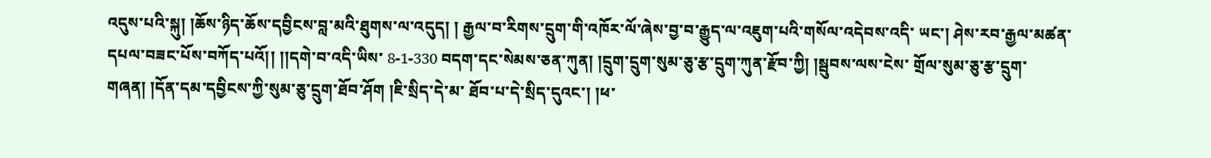འདུས་པའི་སྐུ། །ཆོས་ཉིད་ཆོས་དབྱིངས་བླ་མའི་ཐུགས་ལ་འདུད། ། རྒྱལ་བ་རིགས་དྲུག་གི་འཁོར་ལོ་ཞེས་བྱ་བ་རྒྱུད་ལ་འཇུག་པའི་གསོལ་འདེབས་འདི་ ཡང་། ཤེས་རབ་རྒྱལ་མཚན་དཔལ་བཟང་པོས་བཀོད་པའོ།། །།དགེ་བ་འདི་ཡིས་ 8-1-330 བདག་དང་སེམས་ཅན་ཀུན། །དྲུག་དྲུག་སུམ་ཅུ་རྩ་དྲུག་ཀུན་རྫོབ་ཀྱི། །སྦུབས་ལས་ངེས་ གྲོལ་སུམ་ཅུ་རྩ་དྲུག་གཞན། །དོན་དམ་དབྱིངས་ཀྱི་སུམ་ཅུ་དྲུག་ཐོབ་ཤོག །ཇི་སྲིད་དེ་མ་ ཐོབ་པ་དེ་སྲིད་དུའང་། །ཕ་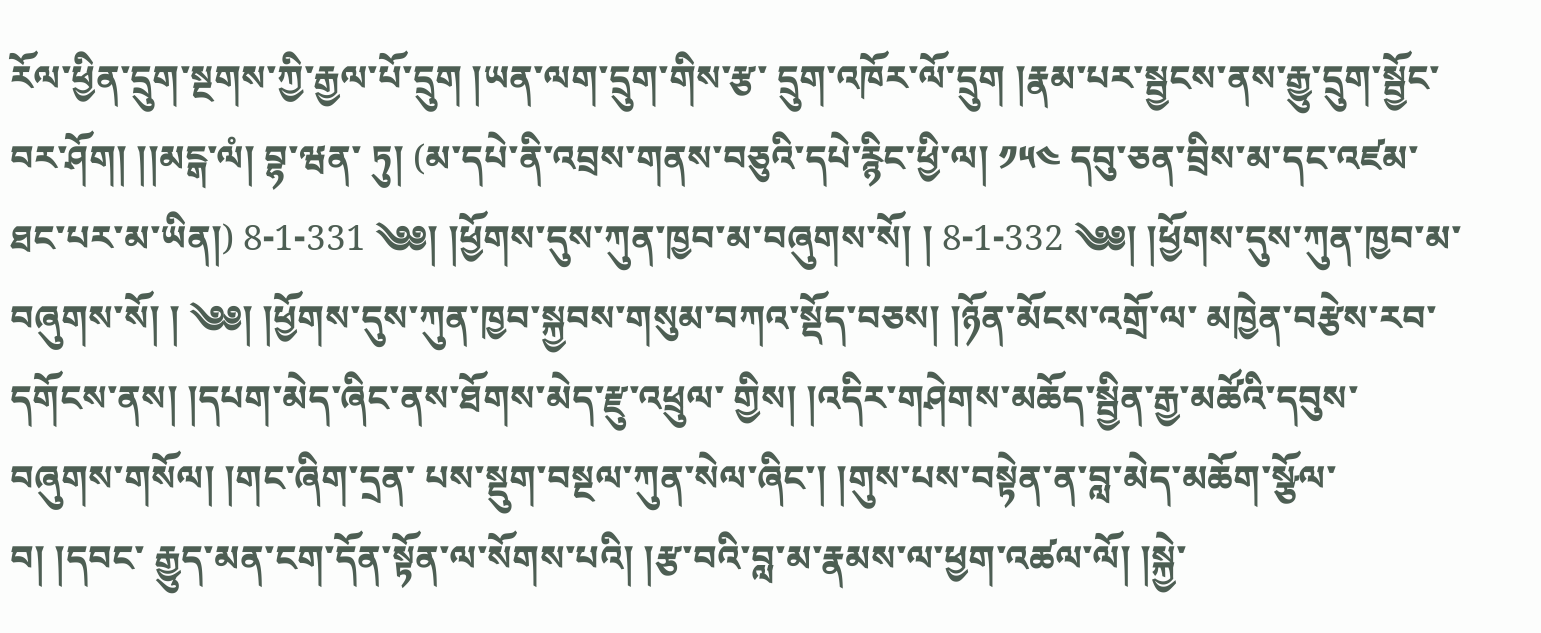རོལ་ཕྱིན་དྲུག་སྔགས་ཀྱི་རྒྱལ་པོ་དྲུག །ཡན་ལག་དྲུག་གིས་རྩ་ དྲུག་འཁོར་ལོ་དྲུག །རྣམ་པར་སྦྱངས་ནས་རྒྱུ་དྲུག་སྦྱོང་བར་ཤོག། །།མངྒ་ལཾ། བྷ་ཝན་ ཏུ། (མ་དཔེ་ནི་འབྲས་གནས་བཅུའི་དཔེ་རྙིང་ཕྱི་ལ། ༡༥༤ དབུ་ཅན་བྲིས་མ་དང་འཛམ་ཐང་པར་མ་ཡིན།) 8-1-331 ༄༅། །ཕྱོགས་དུས་ཀུན་ཁྱབ་མ་བཞུགས་སོ། ། 8-1-332 ༄༅། །ཕྱོགས་དུས་ཀུན་ཁྱབ་མ་བཞུགས་སོ། ། ༄༅། །ཕྱོགས་དུས་ཀུན་ཁྱབ་སྐྱབས་གསུམ་བཀའ་སྡོད་བཅས། །ཉོན་མོངས་འགྲོ་ལ་ མཁྱེན་བརྩེས་རབ་དགོངས་ནས། །དཔག་མེད་ཞིང་ནས་ཐོགས་མེད་རྫུ་འཕྲུལ་ གྱིས། །འདིར་གཤེགས་མཆོད་སྦྱིན་རྒྱ་མཚོའི་དབུས་བཞུགས་གསོལ། །གང་ཞིག་དྲན་ པས་སྡུག་བསྔལ་ཀུན་སེལ་ཞིང་། །གུས་པས་བསྟེན་ན་བླ་མེད་མཆོག་སྩོལ་བ། །དབང་ རྒྱུད་མན་ངག་དོན་སྟོན་ལ་སོགས་པའི། །རྩ་བའི་བླ་མ་རྣམས་ལ་ཕྱག་འཚལ་ལོ། །སྐྱེ་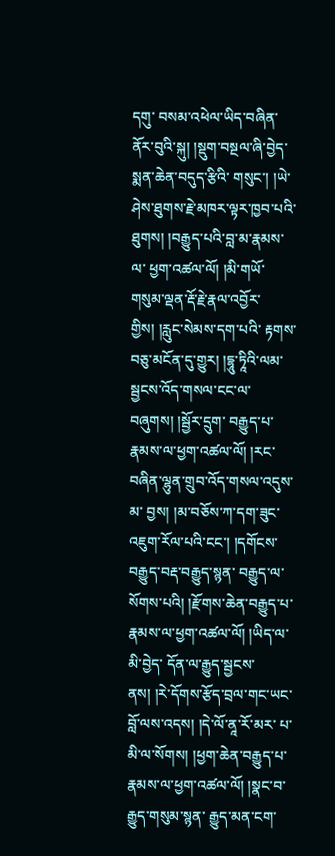དགུ་ བསམ་འཕེལ་ཡིད་བཞིན་ནོར་བུའི་སྐུ། །སྡུག་བསྔལ་ཞི་བྱེད་སྨན་ཆེན་བདུད་རྩིའི་ གསུང་། །ཡེ་ཤེས་ཐུགས་རྗེ་མཁར་ལྟར་ཁྱབ་པའི་ཐུགས། །བརྒྱུད་པའི་བླ་མ་རྣམས་ལ་ ཕྱག་འཚལ་ལོ། །མི་གཡོ་གསུམ་ལྡན་རྡོ་རྗེ་རྣལ་འབྱོར་གྱིས། །རླུང་སེམས་དག་པའི་ རྟགས་བཅུ་མངོན་དུ་གྱུར། །དྷཱུ་ཏཱིའི་ལམ་སྦྱངས་འོད་གསལ་ངང་ལ་བཞུགས། །སྦྱོར་དྲུག་ བརྒྱུད་པ་རྣམས་ལ་ཕྱག་འཚལ་ལོ། །རང་བཞིན་ལྷུན་གྲུབ་འོད་གསལ་འདུས་མ་ བྱས། །མ་བཅོས་ཀ་དག་ཟུང་འཇུག་རོལ་པའི་ངང་། །དགོངས་བརྒྱུད་བརྡ་བརྒྱུད་སྙན་ བརྒྱུད་ལ་སོགས་པའི། །རྫོགས་ཆེན་བརྒྱུད་པ་རྣམས་ལ་ཕྱག་འཚལ་ལོ། །ཡིད་ལ་མི་བྱེད་ དོན་ལ་རྒྱུད་སྦྱངས་ནས། །རེ་དོགས་རྩོད་བྲལ་གང་ཡང་བློ་ལས་འདས། །དེ་ལོ་ནཱ་རོ་མར་ པ་མི་ལ་སོགས། །ཕྱག་ཆེན་བརྒྱུད་པ་རྣམས་ལ་ཕྱག་འཚལ་ལོ། །སྣང་བ་རྒྱུད་གསུམ་སྙན་ རྒྱུད་མན་ངག་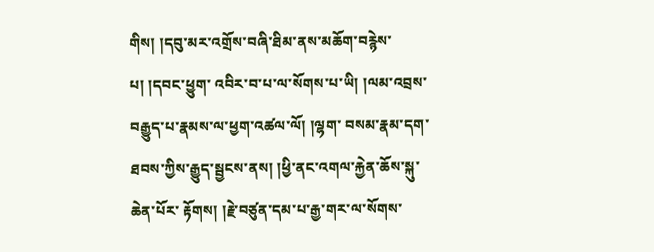གིས། །དབུ་མར་འགྲོས་བཞི་ཐིམ་ནས་མཆོག་བརྙེས་པ། །དབང་ཕྱུག་ འབིར་བ་པ་ལ་སོགས་པ་ཡི། །ལམ་འབྲས་བརྒྱུད་པ་རྣམས་ལ་ཕྱག་འཚལ་ལོ། །ལྷག་ བསམ་རྣམ་དག་ཐབས་ཀྱིས་རྒྱུད་སྦྱངས་ནས། །ཕྱི་ནང་འགལ་རྐྱེན་ཆོས་སྐུ་ཆེན་པོར་ རྟོགས། །རྗེ་བཙུན་དམ་པ་རྒྱ་གར་ལ་སོགས་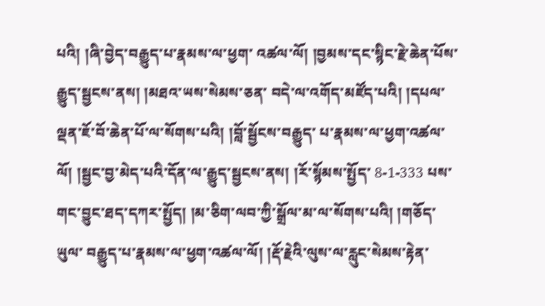པའི། །ཞི་བྱེད་བརྒྱུད་པ་རྣམས་ལ་ཕྱག་ འཚལ་ལོ། །བྱམས་དང་སྙིང་རྗེ་ཆེན་པོས་རྒྱུད་སྦྱངས་ནས། །མཐའ་ཡས་སེམས་ཅན་ བདེ་ལ་འགོད་མཛོད་པའི། །དཔལ་ལྡན་ཇོ་བོ་ཆེན་པོ་ལ་སོགས་པའི། །བློ་སྦྱོངས་བརྒྱུད་ པ་རྣམས་ལ་ཕྱག་འཚལ་ལོ། །སྦྱང་བྱ་མེད་པའི་དོན་ལ་རྒྱུད་སྦྱངས་ནས། །རོ་སྙོམས་སྤྱོད་ 8-1-333 པས་གང་བྱུང་ཐད་དཀར་སྤྱོད། །མ་ཅིག་ལབ་ཀྱི་སྒྲོལ་མ་ལ་སོགས་པའི། །གཅོད་ཡུལ་ བརྒྱུད་པ་རྣམས་ལ་ཕྱག་འཚལ་ལོ། །རྡོ་རྗེའི་ལུས་ལ་རླུང་སེམས་རྟེན་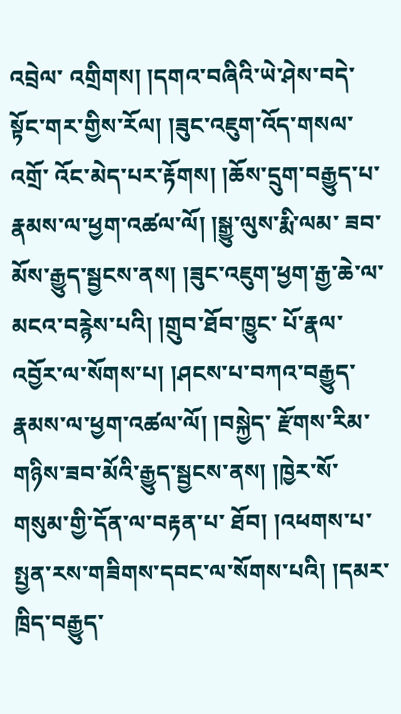འབྲེལ་ འགྲིགས། །དགའ་བཞིའི་ཡེ་ཤེས་བདེ་སྟོང་གར་གྱིས་རོལ། །ཟུང་འཇུག་འོད་གསལ་འགྲོ་ འོང་མེད་པར་རྟོགས། །ཆོས་དྲུག་བརྒྱུད་པ་རྣམས་ལ་ཕྱག་འཚལ་ལོ། །སྒྱུ་ལུས་རྨི་ལམ་ ཟབ་མོས་རྒྱུད་སྦྱངས་ནས། །ཟུང་འཇུག་ཕྱག་རྒྱ་ཆེ་ལ་མངའ་བརྙེས་པའི། །གྲུབ་ཐོབ་ཁྱུང་ པོ་རྣལ་འབྱོར་ལ་སོགས་པ། །ཤངས་པ་བཀའ་བརྒྱུད་རྣམས་ལ་ཕྱག་འཚལ་ལོ། །བསྐྱེད་ རྫོགས་རིམ་གཉིས་ཟབ་མོའི་རྒྱུད་སྦྱངས་ནས། །ཁྱེར་སོ་གསུམ་གྱི་དོན་ལ་བརྟན་པ་ ཐོབ། །འཕགས་པ་སྤྱན་རས་གཟིགས་དབང་ལ་སོགས་པའི། །དམར་ཁྲིད་བརྒྱུད་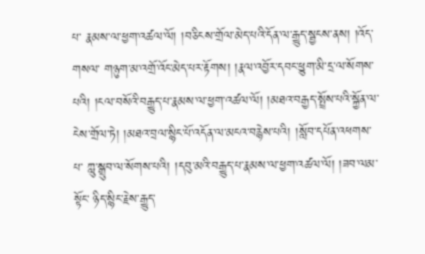པ་ རྣམས་ལ་ཕྱག་འཚལ་ལོ། །བཅིངས་གྲོལ་མེད་པའི་དོན་ལ་རྒྱུད་སྦྱངས་ནས། །འོད་གསལ་ གཉུག་མ་འགྲོ་འོང་མེད་པར་རྟོགས། །རྣལ་འབྱོར་དབང་ཕྱུག་མི་དྲ་ལ་སོགས་ པའི། །ངལ་བསོའི་བརྒྱུད་པ་རྣམས་ལ་ཕྱག་འཚལ་ལོ། །མཐའ་བརྒྱད་སྤྲོས་པའི་སྐྱོན་ལ་ ངེས་གྲོལ་ཏེ། །མཐའ་བྲལ་སྙིང་པོ་འདོན་ལ་མངའ་བརྙེས་པའི། །སློབ་དཔོན་འཕགས་པ་ ཀླུ་སྒྲུབ་ལ་སོགས་པའི། །དབུ་མའི་བརྒྱུད་པ་རྣམས་ལ་ཕྱག་འཚལ་ལོ། །ཟབ་ལམ་སྟོང་ ཉིད་སྙིང་རྗེས་རྒྱུད་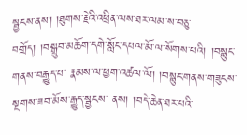སྦྱངས་ནས། །ཐུགས་རྗེའི་འཕྲིན་ལས་ཐར་ལམ་ས་བཅུ་ བགྲོད། །བསྒྲུབ་མཆོག་དགེ་སློང་དཔལ་མོ་ལ་སོགས་པའི། །བསྙུང་གནས་བརྒྱུད་པ་ རྣམས་ལ་ཕྱག་འཚལ་ལོ། །བསྙུང་གནས་གཟུངས་སྔགས་ཟབ་མོས་རྒྱུད་སྦྱངས་ ནས། །བདེ་ཆེན་ཐར་པའི་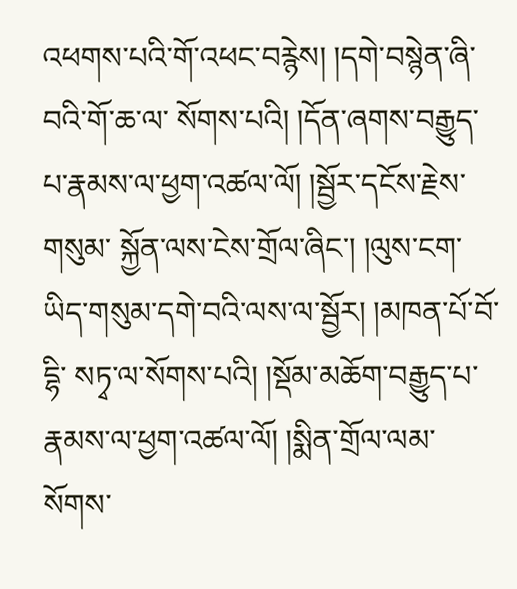འཕགས་པའི་གོ་འཕང་བརྙེས། །དགེ་བསྙེན་ཞི་བའི་གོ་ཆ་ལ་ སོགས་པའི། །དོན་ཞགས་བརྒྱུད་པ་རྣམས་ལ་ཕྱག་འཚལ་ལོ། །སྦྱོར་དངོས་རྗེས་གསུམ་ སྐྱོན་ལས་ངེས་གྲོལ་ཞིང་། །ལུས་ངག་ཡིད་གསུམ་དགེ་བའི་ལས་ལ་སྦྱོར། །མཁན་པོ་བོ་དྷི་ སཏྭ་ལ་སོགས་པའི། །སྡོམ་མཆོག་བརྒྱུད་པ་རྣམས་ལ་ཕྱག་འཚལ་ལོ། །སྨིན་གྲོལ་ལམ་ སོགས་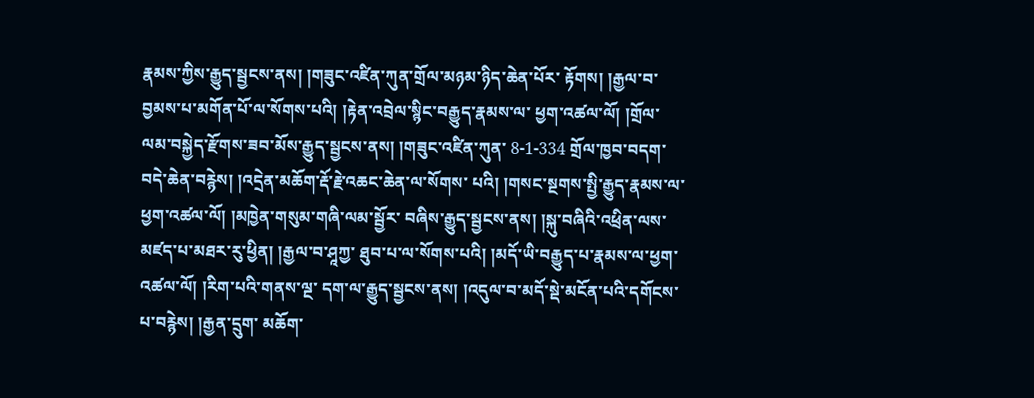རྣམས་ཀྱིས་རྒྱུད་སྦྱངས་ནས། །གཟུང་འཛིན་ཀུན་གྲོལ་མཉམ་ཉིད་ཆེན་པོར་ རྟོགས། །རྒྱལ་བ་བྱམས་པ་མགོན་པོ་ལ་སོགས་པའི། །རྟེན་འབྲེལ་སྙིང་བརྒྱུད་རྣམས་ལ་ ཕྱག་འཚལ་ལོ། །གྲོལ་ལམ་བསྐྱེད་རྫོགས་ཟབ་མོས་རྒྱུད་སྦྱངས་ནས། །གཟུང་འཛིན་ཀུན་ 8-1-334 གྲོལ་ཁྱབ་བདག་བདེ་ཆེན་བརྙེས། །འདྲེན་མཆོག་རྡོ་རྗེ་འཆང་ཆེན་ལ་སོགས་ པའི། །གསང་སྔགས་སྤྱི་རྒྱུད་རྣམས་ལ་ཕྱག་འཚལ་ལོ། །མཁྱེན་གསུམ་གཞི་ལམ་སྦྱོར་ བཞིས་རྒྱུད་སྦྱངས་ནས། །སྐུ་བཞིའི་འཕྲིན་ལས་མཛད་པ་མཐར་རུ་ཕྱིན། །རྒྱལ་བ་ཤཱཀྱ་ ཐུབ་པ་ལ་སོགས་པའི། །མདོ་ཡི་བརྒྱུད་པ་རྣམས་ལ་ཕྱག་འཚལ་ལོ། །རིག་པའི་གནས་ལྔ་ དག་ལ་རྒྱུད་སྦྱངས་ནས། །འདུལ་བ་མདོ་སྡེ་མངོན་པའི་དགོངས་པ་བརྙེས། །རྒྱན་དྲུག་ མཆོག་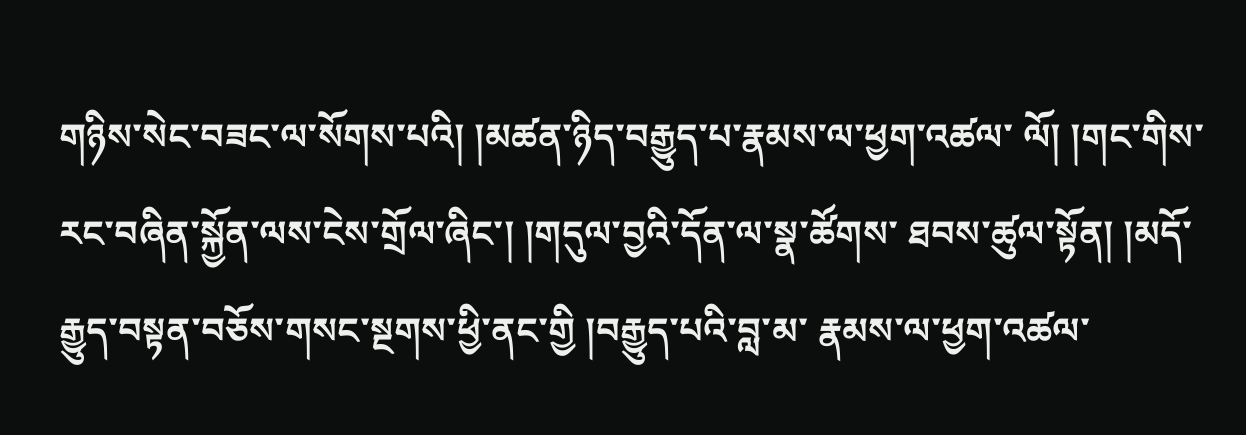གཉིས་སེང་བཟང་ལ་སོགས་པའི། །མཚན་ཉིད་བརྒྱུད་པ་རྣམས་ལ་ཕྱག་འཚལ་ ལོ། །གང་གིས་རང་བཞིན་སྐྱོན་ལས་ངེས་གྲོལ་ཞིང་། །གདུལ་བྱའི་དོན་ལ་སྣ་ཚོགས་ ཐབས་ཚུལ་སྟོན། །མདོ་རྒྱུད་བསྟན་བཅོས་གསང་སྔགས་ཕྱི་ནང་གྱི །བརྒྱུད་པའི་བླ་མ་ རྣམས་ལ་ཕྱག་འཚལ་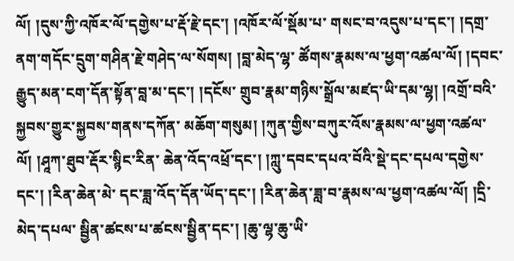ལོ། །དུས་ཀྱི་འཁོར་ལོ་དགྱེས་པ་རྡོ་རྗེ་དང་། །འཁོར་ལོ་སྡོམ་པ་ གསང་བ་འདུས་པ་དང་། །དགྲ་ནག་གདོང་དྲུག་གཤིན་རྗེ་གཤེད་ལ་སོགས། །བླ་མེད་ལྷ་ ཚོགས་རྣམས་ལ་ཕྱག་འཚལ་ལོ། །དབང་རྒྱུད་མན་ངག་དོན་སྟོན་བླ་མ་དང་། །དངོས་ གྲུབ་རྣམ་གཉིས་སྒྲོལ་མཛད་ཡི་དམ་ལྷ། །འགྲོ་བའི་སྐྱབས་གྱུར་སྐྱབས་གནས་དཀོན་ མཆོག་གསུམ། །ཀུན་གྱིས་བཀུར་འོས་རྣམས་ལ་ཕྱག་འཚལ་ལོ། །ཤཱཀ་ཐུབ་རྡོར་སྙིང་རིན་ ཆེན་འོད་འཕྲོ་དང་། །ཀླུ་དབང་དཔའ་བོའི་སྡེ་དང་དཔལ་དགྱེས་དང་། །རིན་ཆེན་མེ་ དང་ཟླ་འོད་དོན་ཡོད་དང་། །རིན་ཆེན་ཟླ་བ་རྣམས་ལ་ཕྱག་འཚལ་ལོ། །དྲི་མེད་དཔལ་ སྦྱིན་ཚངས་པ་ཚངས་སྦྱིན་དང་། །ཆུ་ལྷ་ཆུ་ཡི་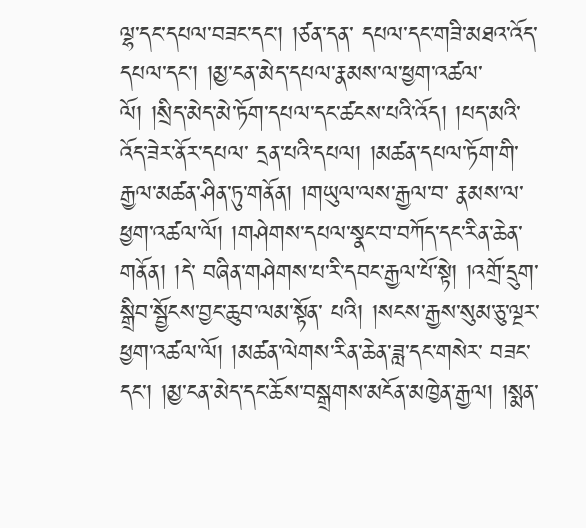ལྷ་དང་དཔལ་བཟང་དང་། །ཙན་དན་ དཔལ་དང་གཟི་མཐའ་འོད་དཔལ་དང་། །མྱ་ངན་མེད་དཔལ་རྣམས་ལ་ཕྱག་འཚལ་ ལོ། །སྲིད་མེད་མེ་ཏོག་དཔལ་དང་ཚངས་པའི་འོད། །པད་མའི་འོད་ཟེར་ནོར་དཔལ་ དྲན་པའི་དཔལ། །མཚན་དཔལ་ཏོག་གི་རྒྱལ་མཚན་ཤིན་ཏུ་གནོན། །གཡུལ་ལས་རྒྱལ་བ་ རྣམས་ལ་ཕྱག་འཚལ་ལོ། །གཤེགས་དཔལ་སྣང་བ་བཀོད་དང་རིན་ཆེན་གནོན། །དེ་ བཞིན་གཤེགས་པ་རི་དབང་རྒྱལ་པོ་སྟེ། །འགྲོ་དྲུག་སྒྲིབ་སྦྱོངས་བྱང་ཆུབ་ལམ་སྟོན་ པའི། །སངས་རྒྱས་སུམ་ཅུ་ལྔར་ཕྱག་འཚལ་ལོ། །མཚན་ལེགས་རིན་ཆེན་ཟླ་དང་གསེར་ བཟང་དང་། །མྱ་ངན་མེད་དང་ཆོས་བསྒྲགས་མངོན་མཁྱེན་རྒྱལ། །སྨན་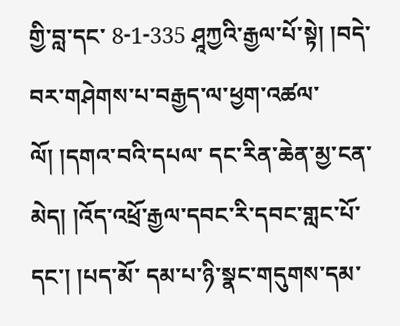གྱི་བླ་དང་ 8-1-335 ཤཱཀྱའི་རྒྱལ་པོ་སྟེ། །བདེ་བར་གཤེགས་པ་བརྒྱད་ལ་ཕྱག་འཚལ་ལོ། །དགའ་བའི་དཔལ་ དང་རིན་ཆེན་མྱ་ངན་མེད། །འོད་འཕྲོ་རྒྱལ་དབང་རི་དབང་གླང་པོ་དང་། །པད་མོ་ དམ་པ་ཉི་སྣང་གདུགས་དམ་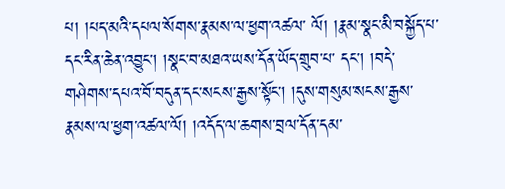པ། །པད་མའི་དཔལ་སོགས་རྣམས་ལ་ཕྱག་འཚལ་ ལོ། །རྣམ་སྣང་མི་བསྐྱོད་པ་དང་རིན་ཆེན་འབྱུང་། །སྣང་བ་མཐའ་ཡས་དོན་ཡོད་གྲུབ་པ་ དང་། །བདེ་གཤེགས་དཔའ་བོ་བདུན་དང་སངས་རྒྱས་སྟོང་། །དུས་གསུམ་སངས་རྒྱས་ རྣམས་ལ་ཕྱག་འཚལ་ལོ། །འདོད་ལ་ཆགས་བྲལ་དོན་དམ་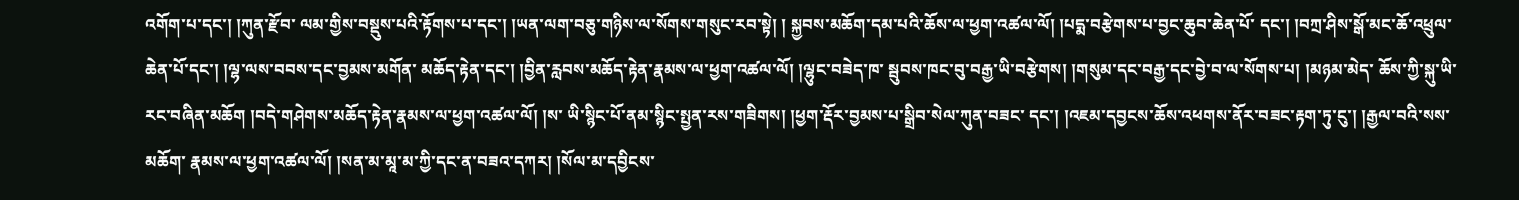འགོག་པ་དང་། །ཀུན་རྫོབ་ ལམ་གྱིས་བསྡུས་པའི་རྟོགས་པ་དང་། །ཡན་ལག་བཅུ་གཉིས་ལ་སོགས་གསུང་རབ་སྟེ། ། སྐྱབས་མཆོག་དམ་པའི་ཆོས་ལ་ཕྱག་འཚལ་ལོ། །པདྨ་བརྩེགས་པ་བྱང་ཆུབ་ཆེན་པོ་ དང་། །བཀྲ་ཤིས་སྒོ་མང་ཆོ་འཕྲུལ་ཆེན་པོ་དང་། །ལྷ་ལས་བབས་དང་བྱམས་མགོན་ མཆོད་རྟེན་དང་། །བྱིན་རླབས་མཆོད་རྟེན་རྣམས་ལ་ཕྱག་འཚལ་ལོ། །ལྷུང་བཟེད་ཁ་ སྦུབས་ཁང་བུ་བརྒྱ་ཡི་བརྩེགས། །གསུམ་དང་བརྒྱ་དང་བྱེ་བ་ལ་སོགས་པ། །མཉམ་མེད་ ཆོས་ཀྱི་སྐུ་ཡི་རང་བཞིན་མཆོག །བདེ་གཤེགས་མཆོད་རྟེན་རྣམས་ལ་ཕྱག་འཚལ་ལོ། །ས་ ཡི་སྙིང་པོ་ནམ་སྙིང་སྤྱན་རས་གཟིགས། །ཕྱག་རྡོར་བྱམས་པ་སྒྲིབ་སེལ་ཀུན་བཟང་ དང་། །འཇམ་དབྱངས་ཆོས་འཕགས་ནོར་བཟང་རྟག་ཏུ་ངུ་། །རྒྱལ་བའི་སས་མཆོག་ རྣམས་ལ་ཕྱག་འཚལ་ལོ། །སན་མ་མཱ་མ་ཀྱི་དང་ན་བཟའ་དཀར། །སོལ་མ་དབྱིངས་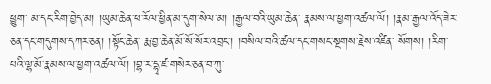ཕྱུག་ མ་དང་རིག་བྱེད་མ། །ཡུམ་ཆེན་ཕ་རོལ་ཕྱིན་མ་དུག་སེལ་མ། །རྒྱལ་བའི་ཡུམ་ཆེན་ རྣམས་ལ་ཕྱག་འཚལ་ལོ། །རྣམ་རྒྱལ་འོད་ཟེར་ཅན་དང་གདུགས་དཀར་ཅན། །སྟོང་ཆེན་ རྨ་བྱ་ཆེན་མོ་སོ་སོར་འབྲང་། །བསིལ་བའི་ཚལ་དང་གསང་སྔགས་རྗེས་འཛིན་ སོགས། །རིག་པའི་ལྷ་མོ་རྣམས་ལ་ཕྱག་འཚལ་ལོ། །བྷ་ར་དྷྭ་ཛ་གསེར་ཅན་བ་ཀུ་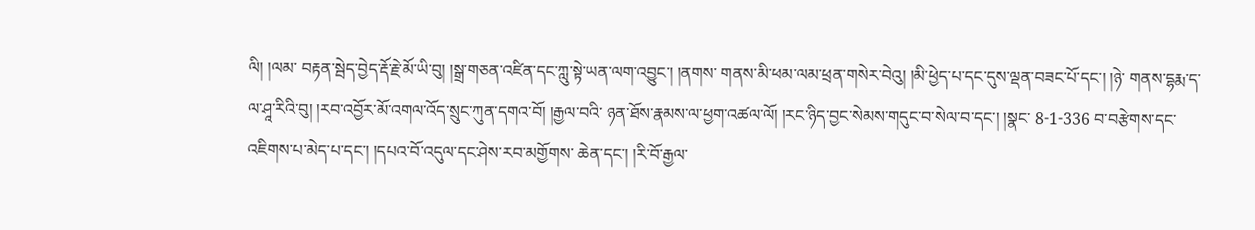ལི། །ལམ་ བརྟན་སྦེད་བྱེད་རྡོ་རྗེ་མོ་ཡི་བུ། །སྒྲ་གཅན་འཛིན་དང་ཀླུ་སྟེ་ཡན་ལག་འབྱུང་། །ནགས་ གནས་མི་ཕམ་ལམ་ཕྲན་གསེར་བེའུ། །མི་ཕྱེད་པ་དང་དུས་ལྡན་བཟང་པོ་དང་། །ཉེ་ གནས་དྷརྨ་ད་ལ་ཤཱ་རིའི་བུ། །རབ་འབྱོར་མོ་འགལ་འོད་སྲུང་ཀུན་དགའ་བོ། །རྒྱལ་བའི་ ཉན་ཐོས་རྣམས་ལ་ཕྱག་འཚལ་ལོ། །རང་ཉིད་བྱང་སེམས་གདུང་བ་སེལ་བ་དང་། །སྣང་ 8-1-336 བ་བརྩེགས་དང་འཇིགས་པ་མེད་པ་དང་། །དཔའ་བོ་འདུལ་དང་ཤེས་རབ་མགྱོགས་ ཆེན་དང་། །རི་བོ་རྒྱལ་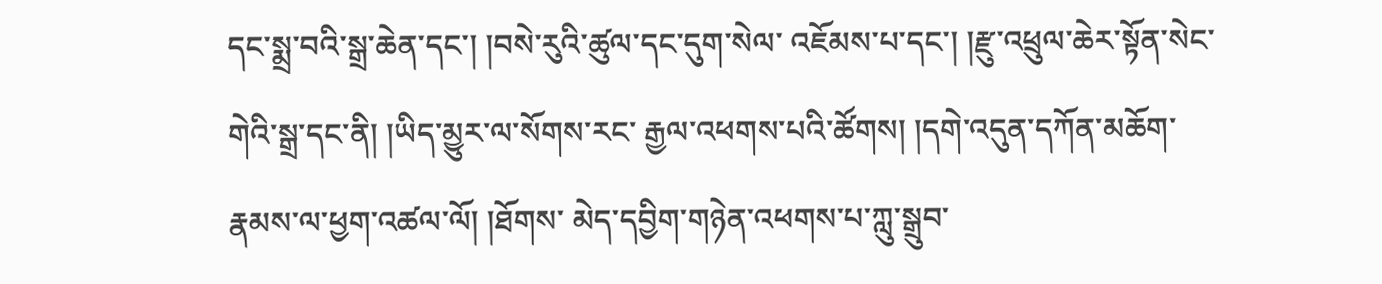དང་སྨྲ་བའི་སྒྲ་ཆེན་དང་། །བསེ་རུའི་ཚུལ་དང་དུག་སེལ་ འཇོམས་པ་དང་། །རྫུ་འཕྲུལ་ཆེར་སྟོན་སེང་གེའི་སྒྲ་དང་ནི། །ཡིད་མྱུར་ལ་སོགས་རང་ རྒྱལ་འཕགས་པའི་ཚོགས། །དགེ་འདུན་དཀོན་མཆོག་རྣམས་ལ་ཕྱག་འཚལ་ལོ། །ཐོགས་ མེད་དབྱིག་གཉེན་འཕགས་པ་ཀླུ་སྒྲུབ་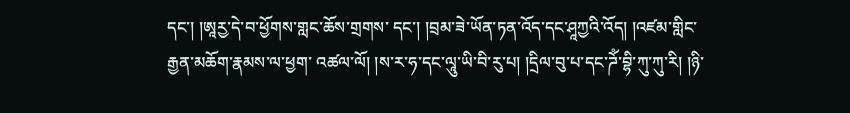དང་། །ཨཱརྱ་དེ་བ་ཕྱོགས་གླང་ཆོས་གྲགས་ དང་། །བྲམ་ཟེ་ཡོན་ཏན་འོད་དང་ཤཱཀྱའི་འོད། །འཛམ་གླིང་རྒྱན་མཆོག་རྣམས་ལ་ཕྱག་ འཚལ་ལོ། །ས་ར་ཧ་དང་ལཱུ་ཡི་བི་རུ་པ། །དྲིལ་བུ་པ་དང་ཌོཾ་བྷི་ཀུ་ཀུ་རི། །ཉི་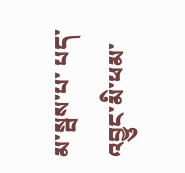མ་སྦས་པ་ པད་འབྱུང་མི་ཕམ་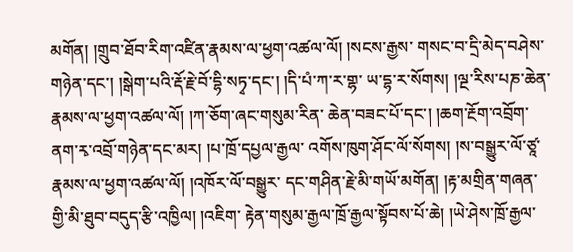མགོན། །གྲུབ་ཐོབ་རིག་འཛིན་རྣམས་ལ་ཕྱག་འཚལ་ལོ། །སངས་རྒྱས་ གསང་བ་དྲི་མེད་བཤེས་གཉེན་དང་། །སྒེག་པའི་རྡོ་རྗེ་བོ་དྷི་སཏྭ་དང་། །དི་པཾ་ཀ་ར་གྷ་ ཡ་དྷ་ར་སོགས། །ལྔ་རིས་པཎ་ཆེན་རྣམས་ལ་ཕྱག་འཚལ་ལོ། །ཀ་ཅོག་ཞང་གསུམ་རིན་ ཆེན་བཟང་པོ་དང་། །ཆག་རྔོག་འབྲོག་ནག་རྭ་འབྲོ་གཉེན་དང་མར། །པ་ཁྲོ་དཔྱལ་རྒྱལ་ འགོས་ཁུག་ཤོང་ལོ་སོགས། །ས་བསྒྱུར་ལོ་ཙཱ་རྣམས་ལ་ཕྱག་འཚལ་ལོ། །འཁོར་ལོ་བསྒྱུར་ དང་གཤིན་རྗེ་མི་གཡོ་མགོན། །རྟ་མགྲིན་གཞན་གྱི་མི་ཐུབ་བདུད་རྩི་འཁྱིལ། །འཇིག་ རྟེན་གསུམ་རྒྱལ་ཁྲོ་རྒྱལ་སྟོབས་པོ་ཆེ། །ཡེ་ཤེས་ཁྲོ་རྒྱལ་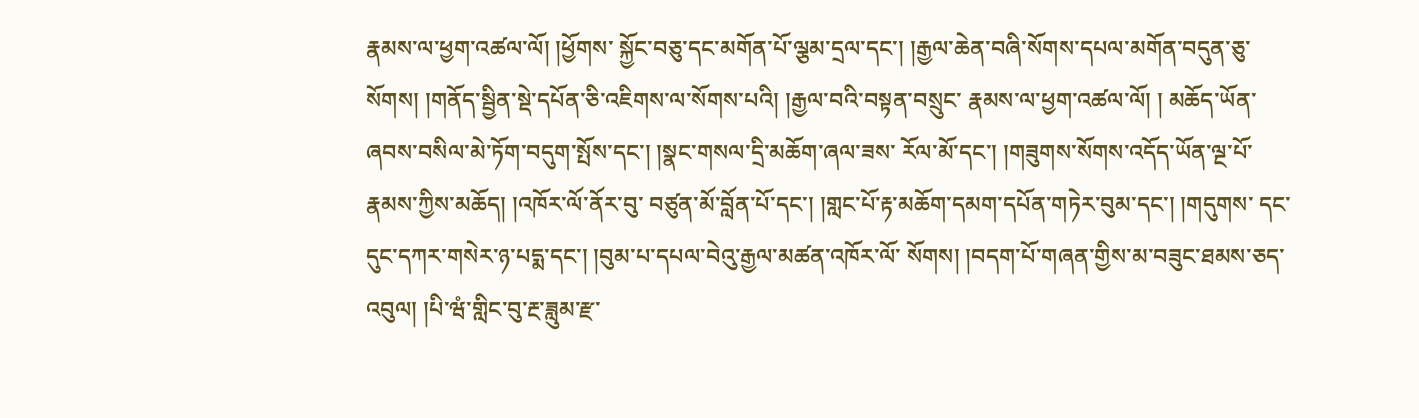རྣམས་ལ་ཕྱག་འཚལ་ལོ། །ཕྱོགས་ སྐྱོང་བཅུ་དང་མགོན་པོ་ལྕམ་དྲལ་དང་། །རྒྱལ་ཆེན་བཞི་སོགས་དཔལ་མགོན་བདུན་ཅུ་ སོགས། །གནོད་སྦྱིན་སྡེ་དཔོན་ཅི་འཇིགས་ལ་སོགས་པའི། །རྒྱལ་བའི་བསྟན་བསྲུང་ རྣམས་ལ་ཕྱག་འཚལ་ལོ། ། མཆོད་ཡོན་ཞབས་བསིལ་མེ་ཏོག་བདུག་སྤོས་དང་། །སྣང་གསལ་དྲི་མཆོག་ཞལ་ཟས་ རོལ་མོ་དང་། །གཟུགས་སོགས་འདོད་ཡོན་ལྔ་པོ་རྣམས་ཀྱིས་མཆོད། །འཁོར་ལོ་ནོར་བུ་ བཙུན་མོ་བློན་པོ་དང་། །གླང་པོ་རྟ་མཆོག་དམག་དཔོན་གཏེར་བུམ་དང་། །གདུགས་ དང་དུང་དཀར་གསེར་ཉ་པདྨ་དང་། །བུམ་པ་དཔལ་བེའུ་རྒྱལ་མཚན་འཁོར་ལོ་ སོགས། །བདག་པོ་གཞན་གྱིས་མ་བཟུང་ཐམས་ཅད་འབུལ། །པི་ཝཾ་གླིང་བུ་རྔ་ཟླུམ་རྫ་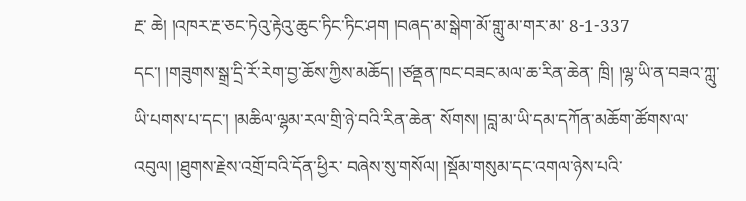རྔ་ ཆེ། །འཁར་རྔ་ཅང་ཏེའུ་རྟེའུ་ཆུང་ཏིང་ཏིང་ཤག །བཞད་མ་སྒེག་མོ་གླུ་མ་གར་མ་ 8-1-337 དང་། །གཟུགས་སྒྲ་དྲི་རོ་རེག་བྱ་ཆོས་ཀྱིས་མཆོད། །ཙནྡན་ཁང་བཟང་མལ་ཆ་རིན་ཆེན་ ཁྲི། །ལྷ་ཡི་ན་བཟའ་ཀླུ་ཡི་པགས་པ་དང་། །མཆིལ་ལྷམ་རལ་གྲི་ཉེ་བའི་རིན་ཆེན་ སོགས། །བླ་མ་ཡི་དམ་དཀོན་མཆོག་ཚོགས་ལ་འབུལ། །ཐུགས་རྗེས་འགྲོ་བའི་དོན་ཕྱིར་ བཞེས་སུ་གསོལ། །སྡོམ་གསུམ་དང་འགལ་ཉེས་པའི་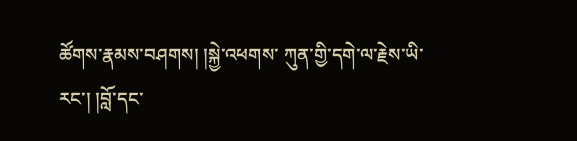ཚོགས་རྣམས་བཤགས། །སྐྱེ་འཕགས་ ཀུན་གྱི་དགེ་ལ་རྗེས་ཡི་རང་། །བློ་དང་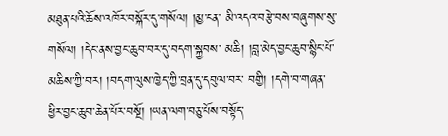མཐུན་པའི་ཆོས་འཁོར་བསྐོར་དུ་གསོལ། །མྱ་ངན་ མི་འདའ་བརྩེ་བས་བཞུགས་སུ་གསོལ། །དེང་ནས་བྱང་ཆུབ་བར་དུ་བདག་སྐྱབས་ མཆི། །བླ་མེད་བྱང་ཆུབ་སྙིང་པོ་མཆིས་ཀྱི་བར། །བདག་ལུས་ཁྱེད་ཀྱི་བྲན་དུ་དབུལ་བར་ བགྱི། །དགེ་བ་གཞན་ཕྱིར་བྱང་ཆུབ་ཆེན་པོར་བསྔོ། །ཡན་ལག་བཅུ་པོས་བསྟོད་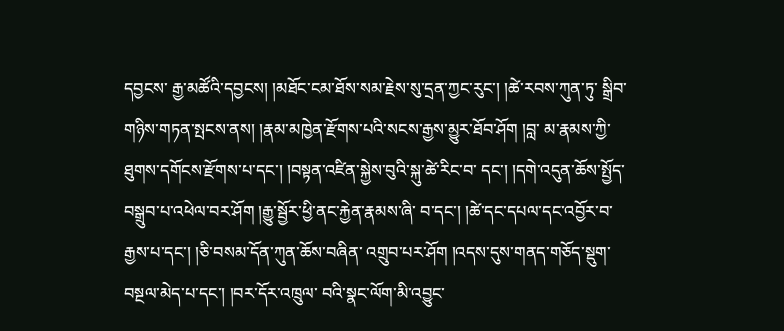དབྱངས་ རྒྱ་མཚོའི་དབྱངས། །མཐོང་ངམ་ཐོས་སམ་རྗེས་སུ་དྲན་ཀྱང་རུང་། །ཚེ་རབས་ཀུན་ཏུ་ སྒྲིབ་གཉིས་གཏན་སྤངས་ནས། །རྣམ་མཁྱེན་རྫོགས་པའི་སངས་རྒྱས་མྱུར་ཐོབ་ཤོག །བླ་ མ་རྣམས་ཀྱི་ཐུགས་དགོངས་རྫོགས་པ་དང་། །བསྟན་འཛིན་སྐྱེས་བུའི་སྐུ་ཚེ་རིང་བ་ དང་། །དགེ་འདུན་ཆོས་སྤྱོད་བསྒྲུབ་པ་འཕེལ་བར་ཤོག །རྒྱུ་སྦྱོར་ཕྱི་ནང་རྐྱེན་རྣམས་ཞི་ བ་དང་། །ཚེ་དང་དཔལ་དང་འབྱོར་བ་རྒྱས་པ་དང་། །ཅི་བསམ་དོན་ཀུན་ཆོས་བཞིན་ འགྲུབ་པར་ཤོག །འདས་དུས་གནད་གཅོད་སྡུག་བསྔལ་མེད་པ་དང་། །བར་དོར་འཁྲུལ་ བའི་སྣང་ལོག་མི་འབྱུང་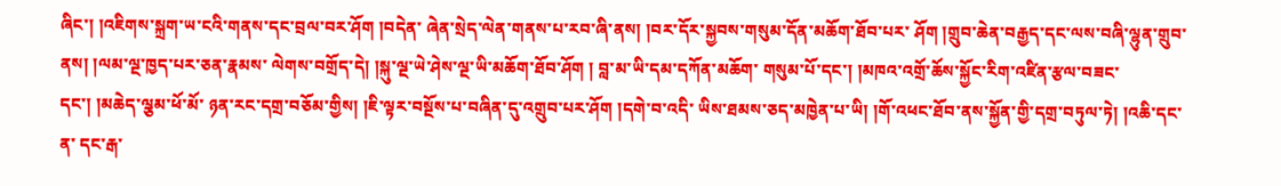ཞིང་། །འཇིགས་སྐྲག་ཡ་ངའི་གནས་དང་བྲལ་བར་ཤོག །བདེན་ ཞེན་སྲེད་ལེན་གནས་པ་རབ་ཞི་ནས། །བར་དོར་སྐྱབས་གསུམ་དོན་མཆོག་ཐོབ་པར་ ཤོག །གྲུབ་ཆེན་བརྒྱད་དང་ལས་བཞི་ལྷུན་གྲུབ་ནས། །ལམ་ལྔ་ཁྱད་པར་ཅན་རྣམས་ ལེགས་བགྲོད་དེ། །སྐུ་ལྔ་ཡེ་ཤེས་ལྔ་ཡི་མཆོག་ཐོབ་ཤོག ། བླ་མ་ཡི་དམ་དཀོན་མཆོག་ གསུམ་པོ་དང་། །མཁའ་འགྲོ་ཆོས་སྐྱོང་རིག་འཛིན་རྩལ་བཟང་དང་། །མཆེད་ལྕམ་ཕོ་མོ་ ཉན་རང་དགྲ་བཅོམ་གྱིས། །ཇི་ལྟར་བསྔོས་པ་བཞིན་དུ་འགྲུབ་པར་ཤོག །དགེ་བ་འདི་ ཡིས་ཐམས་ཅད་མཁྱེན་པ་ཡི། །གོ་འཕང་ཐོབ་ནས་སྐྱོན་གྱི་དགྲ་བཏུལ་ཏེ། །འཆི་དང་ན་ དང་རྒ་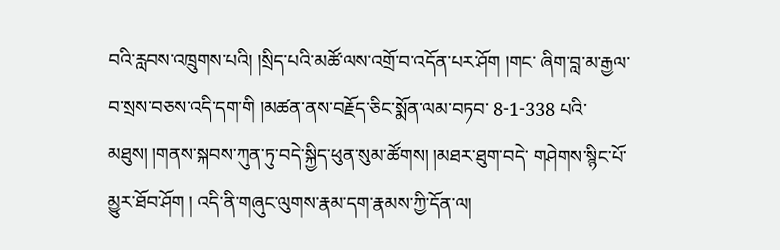བའི་རླབས་འཁྲུགས་པའི། །སྲིད་པའི་མཚོ་ལས་འགྲོ་བ་འདོན་པར་ཤོག །གང་ ཞིག་བླ་མ་རྒྱལ་བ་སྲས་བཅས་འདི་དག་གི །མཚན་ནས་བརྗོད་ཅིང་སྨོན་ལམ་བཏབ་ 8-1-338 པའི་མཐུས། །གནས་སྐབས་ཀུན་ཏུ་བདེ་སྐྱིད་ཕུན་སུམ་ཚོགས། །མཐར་ཐུག་བདེ་ གཤེགས་སྙིང་པོ་མྱུར་ཐོབ་ཤོག ། འདི་ནི་གཞུང་ལུགས་རྣམ་དག་རྣམས་ཀྱི་དོན་ལ།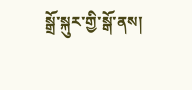སྒྲོ་སྐུར་གྱི་སྒོ་ནས།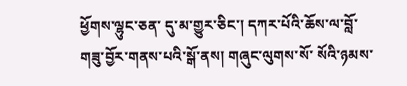ཕྱོགས་ལྷུང་ཅན་ དུ་མ་གྱུར་ཅིང་། དཀར་པོའི་ཆོས་ལ་བློ་གཟུ་བྱོར་གནས་པའི་སྒོ་ནས། གཞུང་ལུགས་སོ་ སོའི་ཉམས་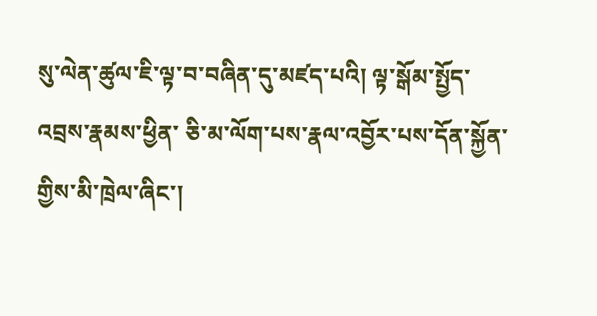སུ་ལེན་ཚུལ་ཇི་ལྟ་བ་བཞིན་དུ་མཛད་པའི། ལྟ་སྒོམ་སྤྱོད་འབྲས་རྣམས་ཕྱིན་ ཅི་མ་ལོག་པས་རྣལ་འབྱོར་པས་དོན་སྐྱོན་གྱིས་མི་ཁྲེལ་ཞིང་།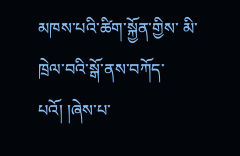མཁས་པའི་ཚིག་སྐྱོན་གྱིས་ མི་ཁྲེལ་བའི་སྒོ་ནས་བཀོད་པའོ། །ཞེས་པ་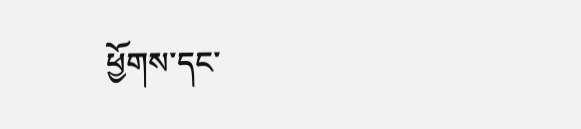ཕྱོགས་དང་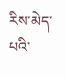རིས་མེད་པའི་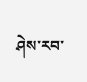ཤེས་རབ་